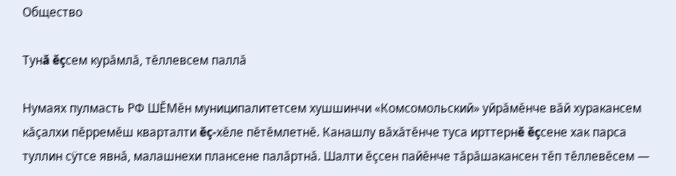Общество

Тунă ĕçсем курăмлă, тĕллевсем паллă

Нумаях пулмасть РФ ШĔМĕн муниципалитетсем хушшинчи «Комсомольский» уйрăмĕнче вăй хуракансем кăçалхи пĕрремĕш кварталти ĕç-хĕле пĕтĕмлетнĕ. Канашлу вăхăтĕнче туса ирттернĕ ĕçсене хак парса туллин сÿтсе явнă, малашнехи плансене палăртнă. Шалти ĕçсен пайĕнче тăрăшакансен тĕп тĕллевĕсем —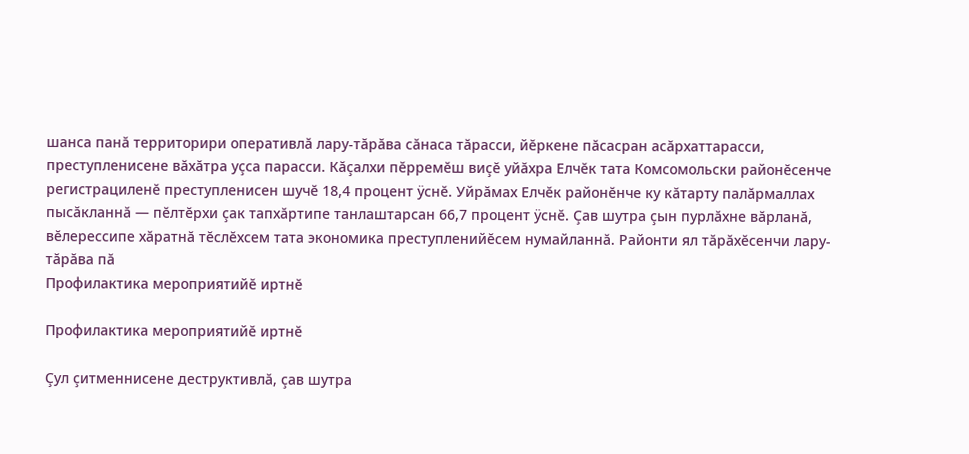шанса панă территорири оперативлă лару-тăрăва сăнаса тăрасси, йĕркене пăсасран асăрхаттарасси, преступленисене вăхăтра уçса парасси. Кăçалхи пĕрремĕш виçĕ уйăхра Елчĕк тата Комсомольски районĕсенче регистрациленĕ преступленисен шучĕ 18,4 процент ÿснĕ. Уйрăмах Елчĕк районĕнче ку кăтарту палăрмаллах пысăкланнă — пĕлтĕрхи çак тапхăртипе танлаштарсан 66,7 процент ÿснĕ. Çав шутра çын пурлăхне вăрланă, вĕлерессипе хăратнă тĕслĕхсем тата экономика преступленийĕсем нумайланнă. Районти ял тăрăхĕсенчи лару-тăрăва пă
Профилактика мероприятийĕ иртнĕ

Профилактика мероприятийĕ иртнĕ

Çул çитменнисене деструктивлă, çав шутра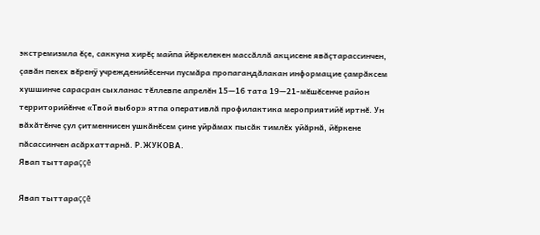экстремизмла ĕçе, саккуна хирĕç майпа йĕркелекен массăллă акцисене явăçтарассинчен, çавăн пекех вĕренÿ учрежденийĕсенчи пусмăра пропагандăлакан информацие çамрăксем хушшинче сарасран сыхланас тĕллевпе апрелĕн 15—16 тата 19—21-мĕшĕсенче район территорийĕнче «Твой выбор» ятпа оперативлă профилактика мероприятийĕ иртнĕ. Ун вăхăтĕнче çул çитменнисен ушкăнĕсем çине уйрăмах пысăк тимлĕх уйăрнă, йĕркене пăсассинчен асăрхаттарнă. Р.ЖУКОВА.
Явап тыттараççĕ

Явап тыттараççĕ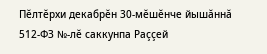Пĕлтĕрхи декабрĕн 30-мĕшĕнче йышăннă 512-ФЗ №-лĕ саккунпа Раççей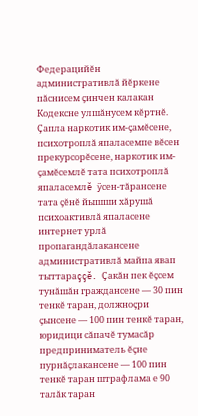Федерацийĕн административлă йĕркене пăснисем çинчен калакан Кодексне улшăнусем кĕртнĕ. Çапла наркотик им-çамĕсене, психотроплă япаласемпе вĕсен прекурсорĕсене, наркотик им-çамĕсемлĕ тата психотроплă япаласемлĕ ÿсен-тăрансене тата çĕнĕ йышши хăрушă психоактивлă япаласене интернет урлă пропагандăлакансене административлă майпа явап тыттараççĕ. Çакăн пек ĕçсем тунăшăн граждансене — 30 пин тенкĕ таран, должноçри çынсене — 100 пин тенкĕ таран, юридици сăпачĕ тумасăр предприниматель ĕçне пурнăçлакансене — 100 пин тенкĕ таран штрафлама е 90 талăк таран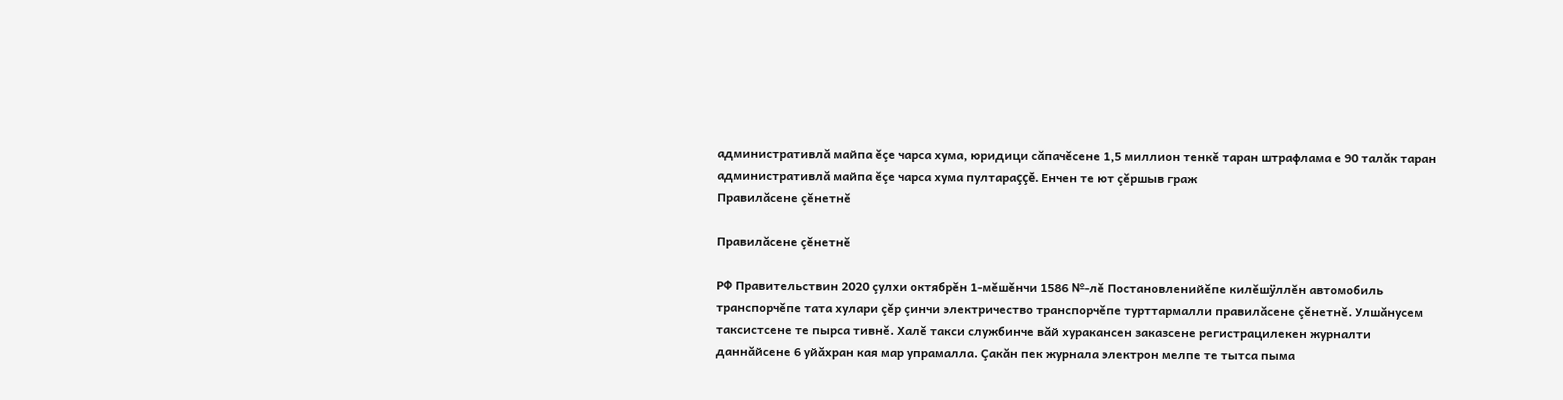административлă майпа ĕçе чарса хума, юридици сăпачĕсене 1,5 миллион тенкĕ таран штрафлама е 90 талăк таран административлă майпа ĕçе чарса хума пултараççĕ. Енчен те ют çĕршыв граж
Правилăсене çĕнетнĕ

Правилăсене çĕнетнĕ

РФ Правительствин 2020 çулхи октябрĕн 1-мĕшĕнчи 1586 №-лĕ Постановленийĕпе килĕшÿллĕн автомобиль транспорчĕпе тата хулари çĕр çинчи электричество транспорчĕпе турттармалли правилăсене çĕнетнĕ. Улшăнусем таксистсене те пырса тивнĕ. Халĕ такси службинче вăй хуракансен заказсене регистрацилекен журналти даннăйсене 6 уйăхран кая мар упрамалла. Çакăн пек журнала электрон мелпе те тытса пыма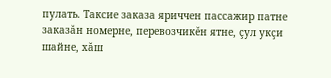пулать. Таксие заказа яриччен пассажир патне заказăн номерне, перевозчикĕн ятне, çул укçи шайне, хăш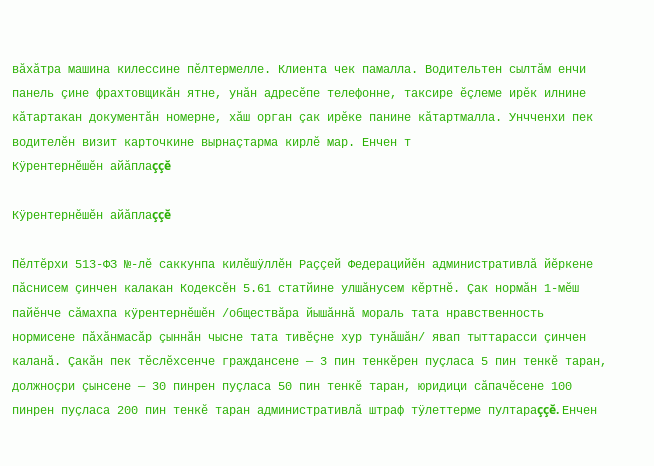вăхăтра машина килессине пĕлтермелле. Клиента чек памалла. Водительтен сылтăм енчи панель çине фрахтовщикăн ятне, унăн адресĕпе телефонне, таксире ĕçлеме ирĕк илнине кăтартакан документăн номерне, хăш орган çак ирĕке панине кăтартмалла. Унчченхи пек водителĕн визит карточкине вырнаçтарма кирлĕ мар. Енчен т
Кÿрентернĕшĕн айăплаççĕ

Кÿрентернĕшĕн айăплаççĕ

Пĕлтĕрхи 513-ФЗ №-лĕ саккунпа килĕшÿллĕн Раççей Федерацийĕн административлă йĕркене пăснисем çинчен калакан Кодексĕн 5.61 статйине улшăнусем кĕртнĕ. Çак нормăн 1-мĕш пайĕнче сăмахпа кÿрентернĕшĕн /обществăра йышăннă мораль тата нравственность нормисене пăхăнмасăр çыннăн чысне тата тивĕçне хур тунăшăн/ явап тыттарасси çинчен каланă. Çакăн пек тĕслĕхсенче граждансене — 3 пин тенкĕрен пуçласа 5 пин тенкĕ таран, должноçри çынсене — 30 пинрен пуçласа 50 пин тенкĕ таран, юридици сăпачĕсене 100 пинрен пуçласа 200 пин тенкĕ таран административлă штраф тÿлеттерме пултараççĕ. Енчен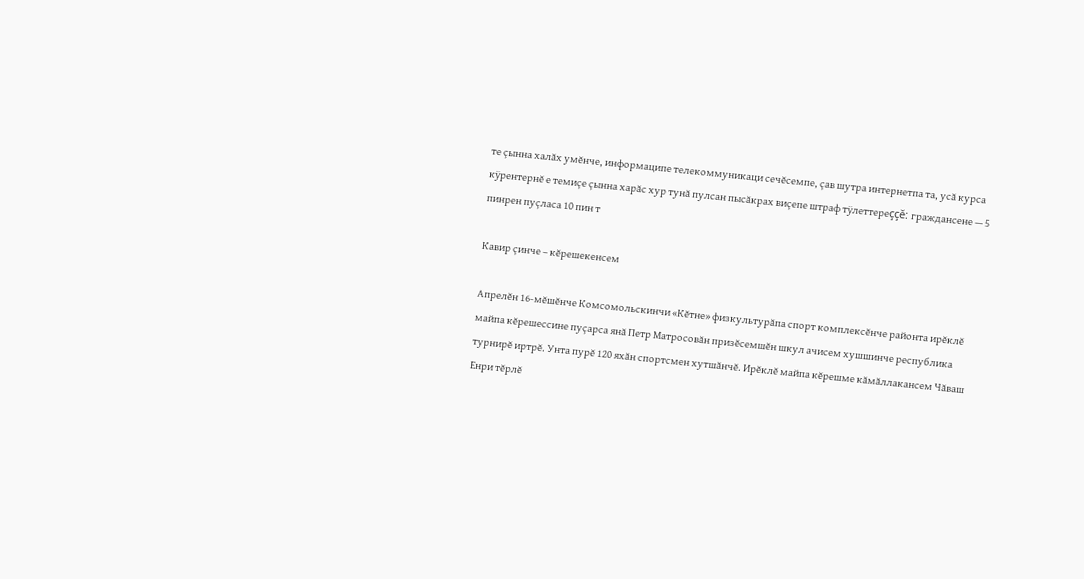те çынна халăх умĕнче, информаципе телекоммуникаци сечĕсемпе, çав шутра интернетпа та, усă курса кÿрентернĕ е темиçе çынна харăс хур тунă пулсан пысăкрах виçепе штраф тÿлеттереççĕ: граждансене — 5 пинрен пуçласа 10 пин т

Кавир çинче – кĕрешекенсем

Апрелĕн 16-мĕшĕнче Комсомольскинчи «Кĕтне» физкультурăпа спорт комплексĕнче районта ирĕклĕ майпа кĕрешессине пуçарса янă Петр Матросовăн призĕсемшĕн шкул ачисем хушшинче республика турнирĕ иртрĕ. Унта пурĕ 120 яхăн спортсмен хутшăнчĕ. Ирĕклĕ майпа кĕрешме кăмăллакансем Чăваш Енри тĕрлĕ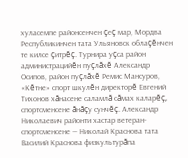хуласемпе районсенчен çеç мар, Мордва Республикинчен тата Ульяновск облаçĕнчен те килсе çитрĕç. Турнира уçса район администрацийĕн пуçлăхĕ Александр Осипов, район пуçлăхĕ Ремис Мансуров, «Кĕтне» спорт шкулĕн директорĕ Евгений Тихонов хăнасене саламлă сăмах каларĕç, спортсменсене ăнăçу сунчĕç. Александр Николаевич районти хастар ветеран-спортсменсене — Николай Краснова тата Василий Краснова физкультурăпа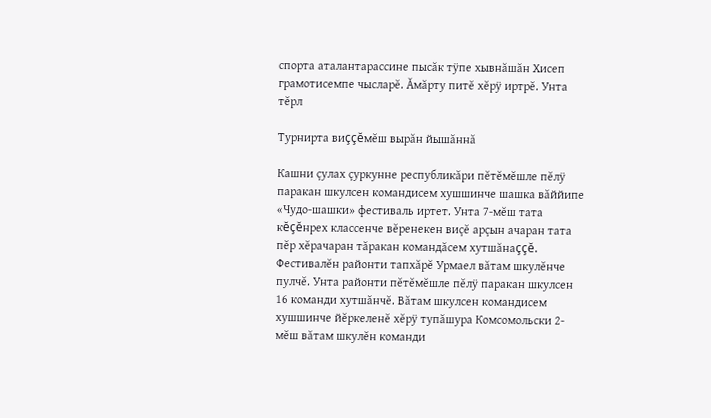спорта аталантарассине пысăк тÿпе хывнăшăн Хисеп грамотисемпе чысларĕ. Ăмăрту питĕ хĕрÿ иртрĕ. Унта тĕрл

Турнирта виççĕмĕш вырăн йышăннă

Кашни çулах çуркунне республикăри пĕтĕмĕшле пĕлÿ паракан шкулсен командисем хушшинче шашка вăййипе «Чудо-шашки» фестиваль иртет. Унта 7-мĕш тата кĕçĕнрех классенче вĕренекен виçĕ арçын ачаран тата пĕр хĕрачаран тăракан командăсем хутшăнаççĕ. Фестивалĕн районти тапхăрĕ Урмаел вăтам шкулĕнче пулчĕ. Унта районти пĕтĕмĕшле пĕлÿ паракан шкулсен 16 команди хутшăнчĕ. Вăтам шкулсен командисем хушшинче йĕркеленĕ хĕрÿ тупăшура Комсомольски 2-мĕш вăтам шкулĕн команди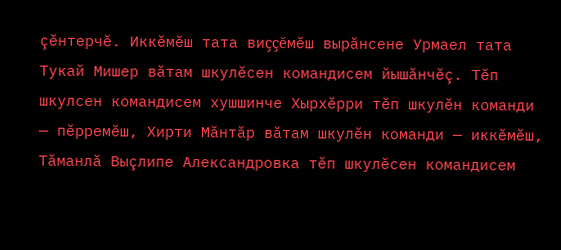çĕнтерчĕ. Иккĕмĕш тата виççĕмĕш вырăнсене Урмаел тата Тукай Мишер вăтам шкулĕсен командисем йышăнчĕç. Тĕп шкулсен командисем хушшинче Хырхĕрри тĕп шкулĕн команди — пĕрремĕш, Хирти Мăнтăр вăтам шкулĕн команди — иккĕмĕш, Тăманлă Выçлипе Александровка тĕп шкулĕсен командисем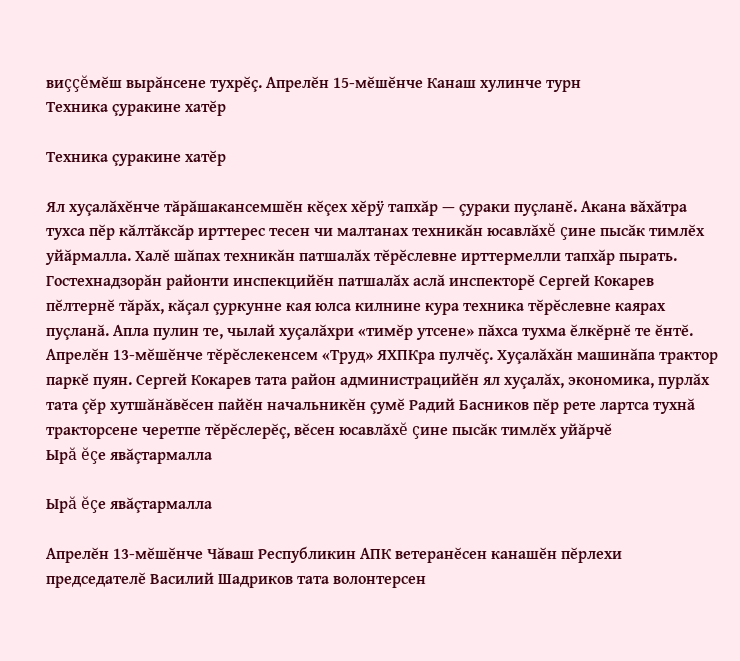виççĕмĕш вырăнсене тухрĕç. Апрелĕн 15-мĕшĕнче Канаш хулинче турн
Техника çуракине хатĕр

Техника çуракине хатĕр

Ял хуçалăхĕнче тăрăшакансемшĕн кĕçех хĕрÿ тапхăр — çураки пуçланĕ. Акана вăхăтра тухса пĕр кăлтăксăр ирттерес тесен чи малтанах техникăн юсавлăхĕ çине пысăк тимлĕх уйăрмалла. Халĕ шăпах техникăн патшалăх тĕрĕслевне ирттермелли тапхăр пырать. Гостехнадзорăн районти инспекцийĕн патшалăх аслă инспекторĕ Сергей Кокарев пĕлтернĕ тăрăх, кăçал çуркунне кая юлса килнине кура техника тĕрĕслевне каярах пуçланă. Апла пулин те, чылай хуçалăхри «тимĕр утсене» пăхса тухма ĕлкĕрнĕ те ĕнтĕ. Апрелĕн 13-мĕшĕнче тĕрĕслекенсем «Труд» ЯХПКра пулчĕç. Хуçалăхăн машинăпа трактор паркĕ пуян. Сергей Кокарев тата район администрацийĕн ял хуçалăх, экономика, пурлăх тата çĕр хутшăнăвĕсен пайĕн начальникĕн çумĕ Радий Басников пĕр рете лартса тухнă тракторсене черетпе тĕрĕслерĕç, вĕсен юсавлăхĕ çине пысăк тимлĕх уйăрчĕ
Ырă ĕçе явăçтармалла

Ырă ĕçе явăçтармалла

Апрелĕн 13-мĕшĕнче Чăваш Республикин АПК ветеранĕсен канашĕн пĕрлехи председателĕ Василий Шадриков тата волонтерсен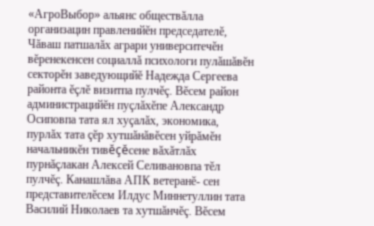«АгроВыбор» альянс обществăлла организацин правленийĕн председателĕ, Чăваш патшалăх аграри университечĕн вĕренекенсен социаллă психологи пулăшăвĕн секторĕн заведующийĕ Надежда Сергеева районта ĕçлĕ визитпа пулчĕç. Вĕсем район администрацийĕн пуçлăхĕпе Александр Осиповпа тата ял хуçалăх, экономика, пурлăх тата çĕр хутшăнăвĕсен уйрăмĕн начальникĕн тивĕçĕсене вăхăтлăх пурнăçлакан Алексей Селивановпа тĕл пулчĕç. Канашлăва АПК ветеранĕ- сен представителĕсем Илдус Миннетуллин тата Василий Николаев та хутшăнчĕç. Вĕсем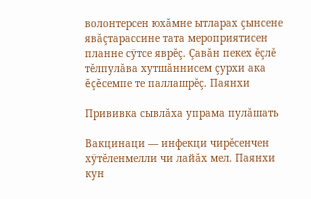волонтерсен юхăмне ытларах çынсене явăçтарассине тата мероприятисен планне сÿтсе яврĕç. Çавăн пекех ĕçлĕ тĕлпулăва хутшăннисем çурхи ака ĕçĕсемпе те паллашрĕç. Паянхи

Прививка сывлăха упрама пулăшать

Вакцинаци — инфекци чирĕсенчен хÿтĕленмелли чи лайăх мел. Паянхи кун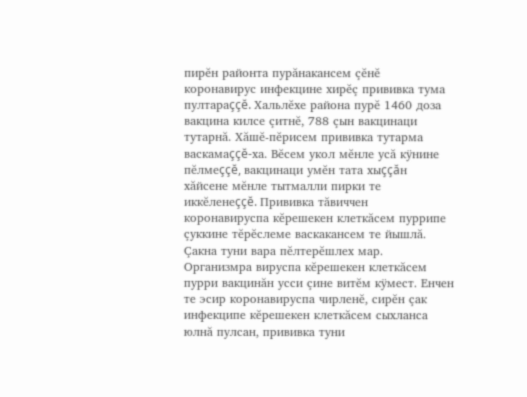пирĕн районта пурăнакансем çĕнĕ коронавирус инфекцине хирĕç прививка тума пултараççĕ. Хальлĕхе района пурĕ 1460 доза вакцина килсе çитнĕ, 788 çын вакцинаци тутарнă. Хăшĕ-пĕрисем прививка тутарма васкамаççĕ-ха. Вĕсем укол мĕнле усă кÿнине пĕлмеççĕ, вакцинаци умĕн тата хыççăн хăйсене мĕнле тытмалли пирки те иккĕленеççĕ. Прививка тăвиччен коронавируспа кĕрешекен клеткăсем пуррипе çуккине тĕрĕслеме васкакансем те йышлă. Çакна туни вара пĕлтерĕшлех мар. Организмра вируспа кĕрешекен клеткăсем пурри вакцинăн усси çине витĕм кÿмест. Енчен те эсир коронавируспа чирленĕ, сирĕн çак инфекципе кĕрешекен клеткăсем сыхланса юлнă пулсан, прививка туни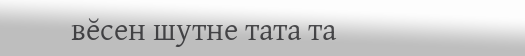вĕсен шутне тата та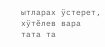ытларах ÿстерет, хÿтĕлев вара тата та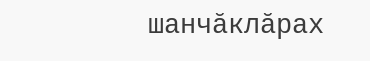шанчăклăрах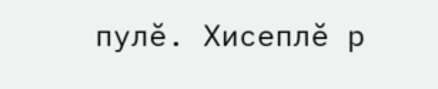пулĕ. Хисеплĕ р